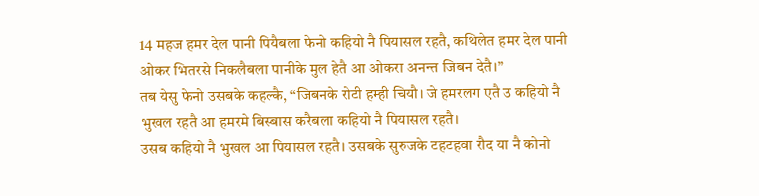14 महज हमर देल पानी पियैबला फेनो कहियो नै पियासल रहतै, कथिलेत हमर देल पानी ओकर भितरसे निकलैबला पानीके मुल हेतै आ ओकरा अनन्त जिबन देतै।”
तब येसु फेनो उसबके कहल्कै, “जिबनके रोटी हम्ही चियौ। जे हमरलग एतै उ कहियो नै भुखल रहतै आ हमरमे बिस्बास करैबला कहियो नै पियासल रहतै।
उसब कहियो नै भुखल आ पियासल रहतै। उसबके सुरुजके टहटहवा रौद या नै कोनो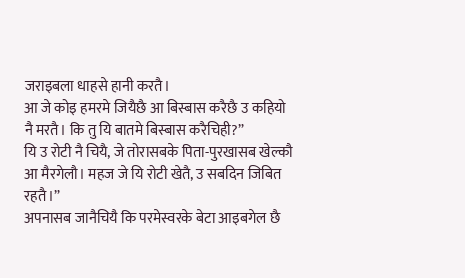जराइबला धाहसे हानी करतै।
आ जे कोइ हमरमे जियैछै आ बिस्बास करैछै उ कहियो नै मरतै। कि तु यि बातमे बिस्बास करैचिही?”
यि उ रोटी नै चियै, जे तोरासबके पिता-पुरखासब खेल्कौ आ मैरगेलौ। महज जे यि रोटी खेतै, उ सबदिन जिबित रहतै।”
अपनासब जानैचियै कि परमेस्वरके बेटा आइबगेल छै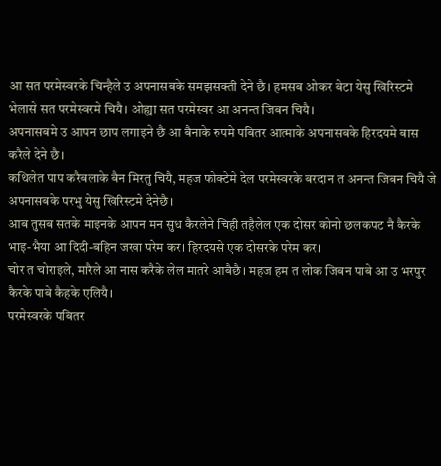आ सत परमेस्वरके चिन्हैले उ अपनासबके समझसक्ती देने छै। हमसब ओकर बेटा येसु खिरिस्टमे भेलासे सत परमेस्वरमे चियै। ओह्या सत परमेस्वर आ अनन्त जिबन चियै।
अपनासबमे उ आपन छाप लगाइने छै आ बैनाके रुपमे पबितर आत्माके अपनासबके हिरदयमे बास करैले देने छै।
कथिलेत पाप करैबलाके बैन मिरतु चियै, महज फोक्टेमे देल परमेस्वरके बरदान त अनन्त जिबन चियै जे अपनासबके परभु येसु खिरिस्टमे देनेछै।
आब तुसब सतके माइनके आपन मन सुध कैरलेने चिही तहैलेल एक दोसर कोनो छलकपट नै कैरके भाइ-भैया आ दिदी-बहिन जखा परेम कर। हिरदयसे एक दोसरके परेम कर।
चोर त चोराइले, मारैले आ नास करैके लेल मातरे आबैछै। महज हम त लोक जिबन पाबे आ उ भरपुर कैरके पाबे कैहके एलियै।
परमेस्वरके पबितर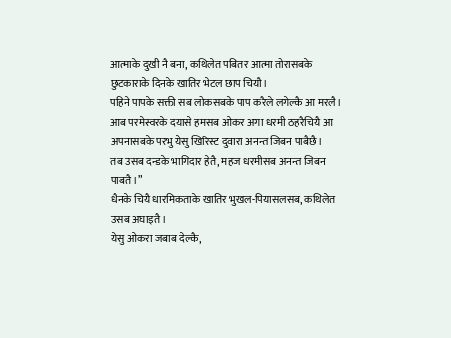आत्माके दुखी नै बना, कथिलेत पबितर आत्मा तोरासबके छुटकाराके दिनके खातिर भेटल छाप चियौ।
पहिने पापके सक्ती सब लोकसबके पाप करैले लगेल्कै आ मरलै। आब परमेस्वरके दयासे हमसब ओकर अगा धरमी ठहरैचियै आ अपनासबके परभु येसु खिरिस्ट दुवारा अनन्त जिबन पाबैछै।
तब उसब दन्डके भागिदार हेतै, महज धरमीसब अनन्त जिबन पाबतै।”
धैनके चियै धारमिकताके खातिर भुखल-पियासलसब, कथिलेत उसब अघाइतै।
येसु ओकरा जबाब देल्कै,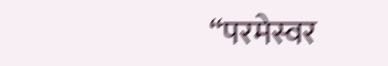“परमेस्वर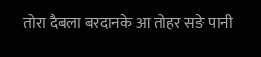तोरा दैबला बरदानके आ तोहर सङे पानी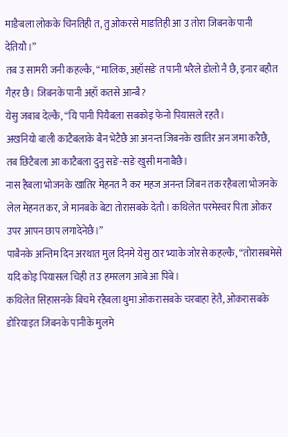माङैबला लोकके चिनतिही त, तु ओकरसे माङतिही आ उ तोरा जिबनके पानी देतियौ।”
तब उ सामरी जनी कहल्कै, “मालिक, अहाँसङे त पानी भरैले डोलो नै छै, इनार बहौत गैहर छै। जिबनके पानी अहाँ कतसे आन्बै?
येसु जबाब देल्कै, “यि पानी पियैबला सबकोइ फेनो पियासले रहतै।
अखनियो बाली काटैबलाके बैन भेटैछै आ अनन्त जिबनके खातिर अन जमा करैछै, तब छिटैबला आ काटैबला दुनु सङे-सङे खुसी मनाबैछै।
नास हैबला भोजनके खातिर मेहनत नै कर महज अनन्त जिबन तक रहैबला भोजनके लेल मेहनत कर, जे मानबके बेटा तोरासबके देतौ। कथिलेत परमेस्वर पिता ओकर उपर आपन छाप लगादेनेछै।”
पाबैनके अन्तिम दिन अरथात मुल दिनमे येसु ठार भ्याके जोरसे कहल्कै, “तोरासबमेसे यदि कोइ पियासल चिही त उ हमरलग आबे आ पिबे।
कथिलेत सिंहासनके बिचमे रहैबला थुमा ओकरासबके चरबाहा हेतै, ओकरासबके डोरियाइत जिबनके पानीके मुलमे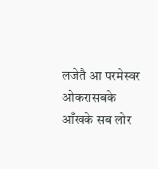लजेतै आ परमेस्वर ओकरासबके आँखके सब लोर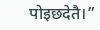पोइछदेतै।”